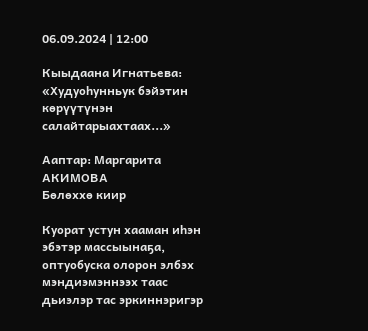06.09.2024 | 12:00

Кыыдаана Игнатьева: «Худуоһунньук бэйэтин көрүүтүнэн салайтарыахтаах...»

Ааптар: Маргарита АКИМОВА
Бөлөххө киир

Куорат устун хааман иһэн эбэтэр массыынаҕа, оптуобуска олорон элбэх мэндиэмэннээх таас дьиэлэр тас эркиннэригэр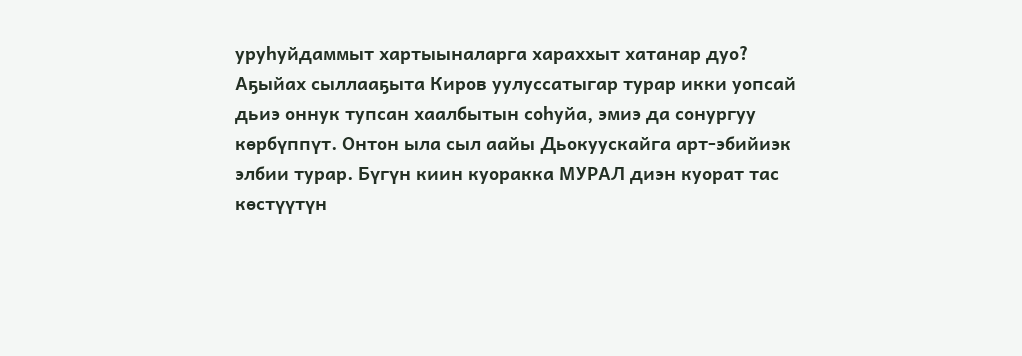уруһуйдаммыт хартыыналарга хараххыт хатанар дуо? Аҕыйах сыллааҕыта Киров уулуссатыгар турар икки уопсай дьиэ оннук тупсан хаалбытын соһуйа, эмиэ да сонургуу көрбүппүт. Онтон ыла сыл аайы Дьокуускайга арт-эбийиэк элбии турар. Бүгүн киин куоракка МУРАЛ диэн куорат тас көстүүтүн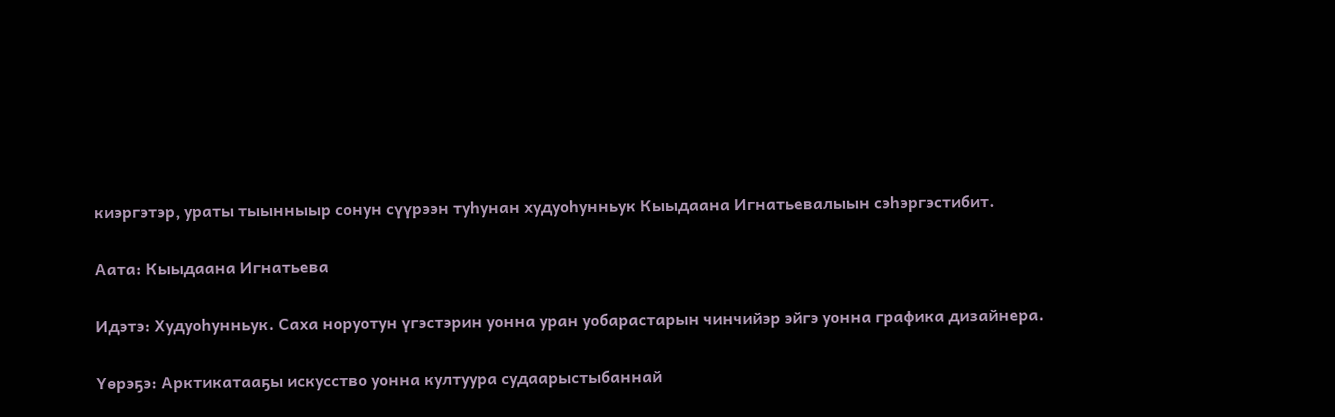киэргэтэр, ураты тыынныыр сонун сүүрээн туһунан худуоһунньук Кыыдаана Игнатьевалыын сэһэргэстибит.

Аата: Кыыдаана Игнатьева

Идэтэ: Худуоһунньук. Саха норуотун үгэстэрин уонна уран уобарастарын чинчийэр эйгэ уонна графика дизайнера.

Үөрэҕэ: Арктикатааҕы искусство уонна култуура судаарыстыбаннай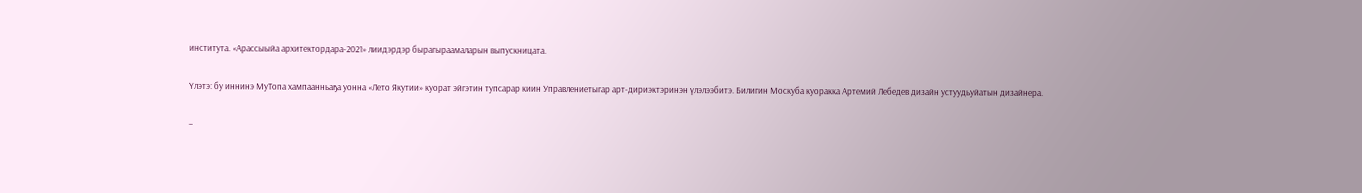института. «Арассыыйа архитектордара-2021» лиидэрдэр бырагыраамаларын выпускницата.

Үлэтэ: бу иннинэ МyТоna хампаанньаҕа уонна «Лето Якутии» куорат эйгэтин тупсарар киин Управлениетыгар арт-дириэктэринэн үлэлээбитэ. Билигин Москуба куоракка Артемий Лебедев дизайн устуудьуйатын дизайнера.

–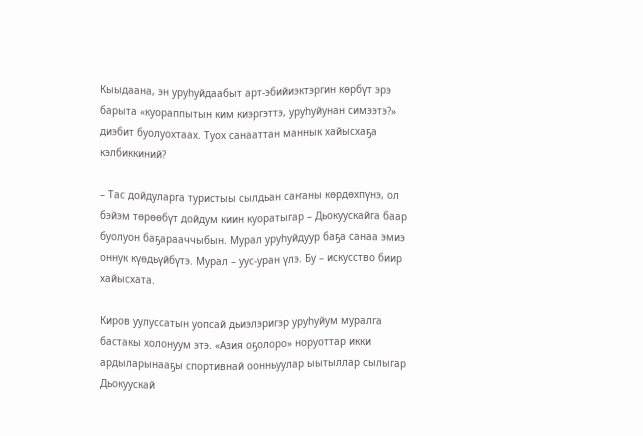Кыыдаана, эн уруһуйдаабыт арт-эбийиэктэргин көрбүт эрэ барыта «куораппытын ким киэргэттэ, уруһуйунан симээтэ?» диэбит буолуохтаах. Туох санааттан маннык хайысхаҕа кэлбиккиний?

– Тас дойдуларга туристыы сылдьан саҥаны көрдөхпүнэ, ол бэйэм төрөөбүт дойдум киин куоратыгар – Дьокуускайга баар буолуон баҕарааччыбын. Мурал уруһуйдуур баҕа санаа эмиэ оннук күөдьүйбүтэ. Мурал – уус-уран үлэ. Бу – искусство биир хайысхата.

Киров уулуссатын уопсай дьиэлэригэр уруһуйум муралга бастакы холонуум этэ. «Азия оҕолоро» норуоттар икки ардыларынааҕы спортивнай оонньуулар ыытыллар сылыгар Дьокуускай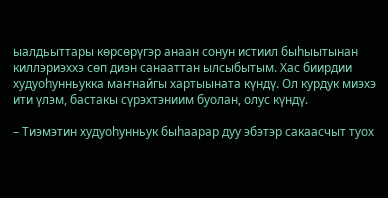ыалдьыттары көрсөрүгэр анаан сонун истиил быһыытынан киллэриэххэ сөп диэн санааттан ылсыбытым. Хас биирдии худуоһунньукка маҥнайгы хартыыната күндү. Ол курдук миэхэ ити үлэм, бастакы сүрэхтэниим буолан, олус күндү.

– Тиэмэтин худуоһунньук быһаарар дуу эбэтэр сакаасчыт туох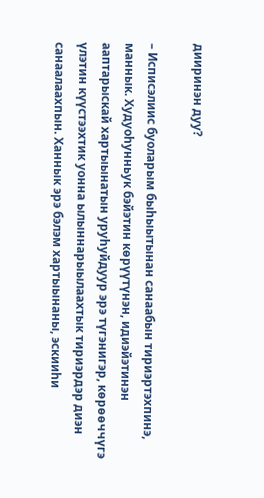дииринэн дуу?

– Исписэлиис буоларым быһыытынан санаабын тириэртэхпинэ, маннык. Худуоһунньук бэйэтин көрүүтүнэн, идиэйэтинэн ааптарыскай хартыынатын уруһуйдуур эрэ түгэнигэр, көрөөччүгэ үлэтин күүстээхтик уонна ылыннарыылаахтык тириэрдэр диэн санаалаахпын. Ханнык эрэ бэлэм хартыынаны, эскииһи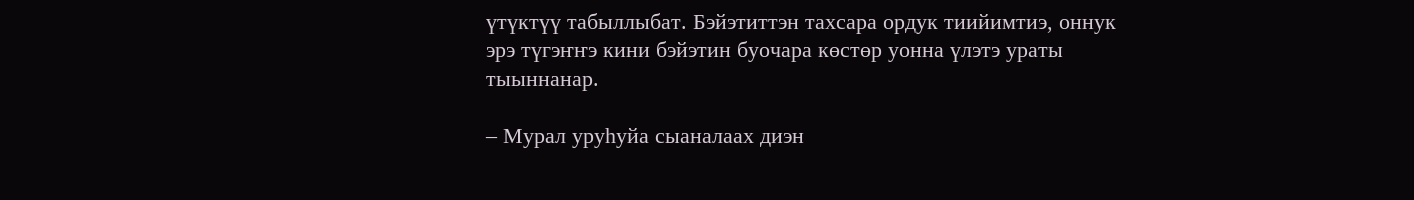үтүктүү табыллыбат. Бэйэтиттэн тахсара ордук тиийимтиэ, оннук эрэ түгэҥҥэ кини бэйэтин буочара көстөр уонна үлэтэ ураты тыыннанар.

– Мурал уруһуйа сыаналаах диэн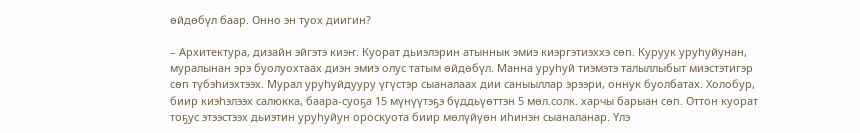өйдөбүл баар. Онно эн туох диигин?

– Архитектура, дизайн эйгэтэ киэҥ. Куорат дьиэлэрин атыннык эмиэ киэргэтиэххэ сөп. Куруук уруһуйунан, муралынан эрэ буолуохтаах диэн эмиэ олус татым өйдөбүл. Манна уруһуй тиэмэтэ талыллыбыт миэстэтигэр сөп түбэһиэхтээх. Мурал уруһуйдууру үгүстэр сыаналаах дии саныыллар эрээри, оннук буолбатах. Холобур, биир киэһэлээх салюкка, баара-суоҕа 15 мүнүүтэҕэ бүддьүөттэн 5 мөл.солк. харчы барыан сөп. Оттон куорат тоҕус этээстээх дьиэтин уруһуйун ороскуота биир мөлүйүөн иһинэн сыаналанар. Үлэ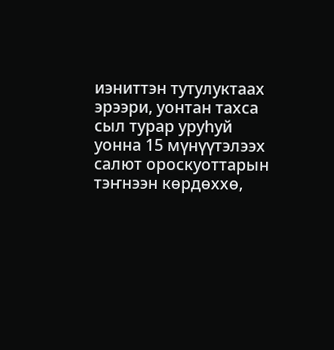иэниттэн тутулуктаах эрээри, уонтан тахса сыл турар уруһуй уонна 15 мүнүүтэлээх салют ороскуоттарын тэҥнээн көрдөххө,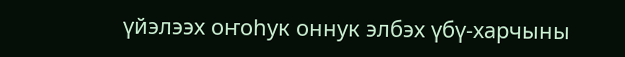үйэлээх оҥоһук оннук элбэх үбү-харчыны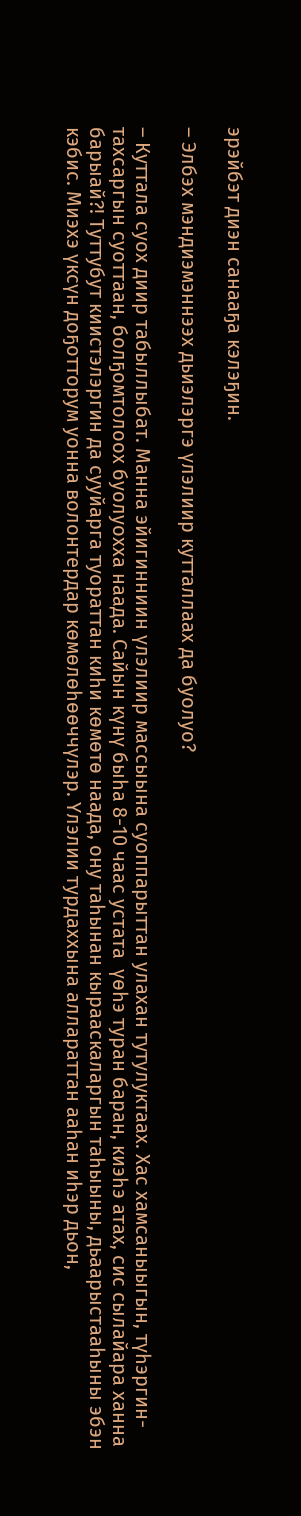эрэйбэт диэн санааҕа кэлэҕин.

– Элбэх мэндиэмэннээх дьиэлэргэ үлэлиир кутталлаах да буолуо?

– Куттала суох диир табыллыбат. Манна эйигинниин үлэлиир массыына суоппарыттан улахан тутулуктаах. Хас хамсаныыгын, түһэргин-тахсаргын суоттаан, болҕомтолоох буолуохха наада. Сайын күнү быһа 8-10 чаас устата  үөһэ туран баран, киэһэ атах, сис сылайара ханна барыай?! Туттубут киистэлэргин да сууйарга туораттан киһи көмөтө наада, ону таһынан кырааскаларгын таһыыны, дьаарыстааһыны эбэн кэбис. Миэхэ үксүн доҕотторум уонна волонтердар көмөлөһөөччүлэр. Үлэлии турдаххына аллараттан ааһан иһэр дьон,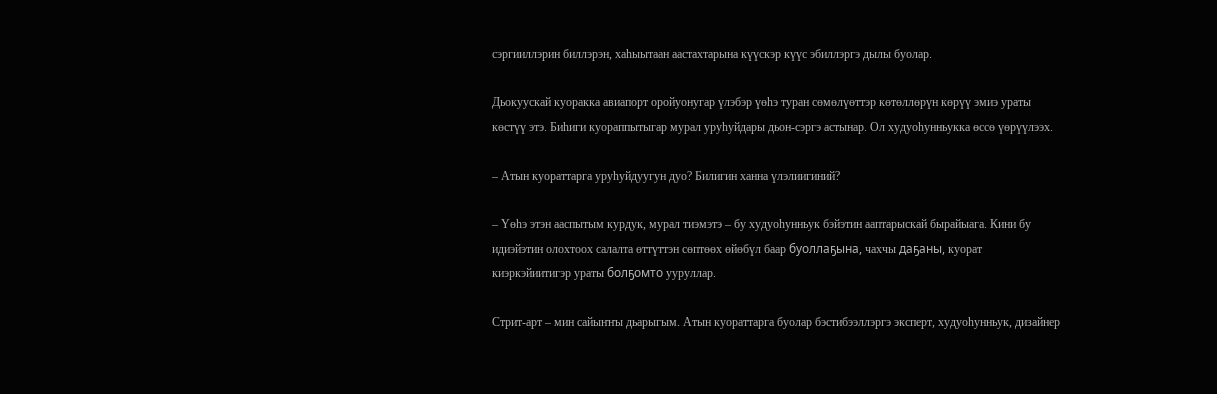сэргииллэрин биллэрэн, хаһыытаан аастахтарына күүскэр күүс эбиллэргэ дылы буолар.

Дьокуускай куоракка авиапорт оройуонугар үлэбэр үөһэ туран сөмөлүөттэр көтөллөрүн көрүү эмиэ ураты көстүү этэ. Биһиги куораппытыгар мурал уруһуйдары дьон-сэргэ астынар. Ол худуоһунньукка өссө үөрүүлээх.

– Атын куораттарга уруһуйдуугун дуо? Билигин ханна үлэлиигиний?

– Үөһэ этэн ааспытым курдук, мурал тиэмэтэ – бу худуоһунньук бэйэтин ааптарыскай бырайыага. Кини бу идиэйэтин олохтоох салалта өттүттэн сөптөөх өйөбүл баар буоллаҕына, чахчы даҕаны, куорат киэркэйиитигэр ураты болҕомто ууруллар.

Стрит-арт – мин сайыҥҥы дьарыгым. Атын куораттарга буолар бэстибээллэргэ эксперт, худуоһунньук, дизайнер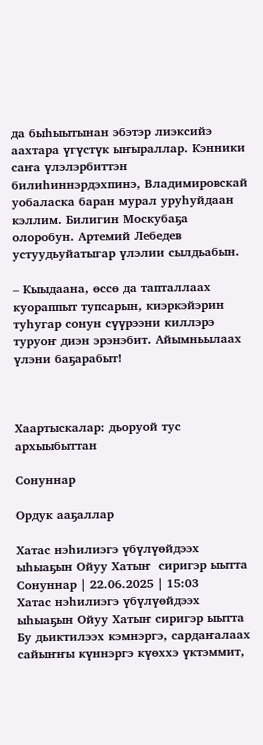да быһыытынан эбэтэр лиэксийэ аахтара үгүстүк ыҥыраллар. Кэнники саҥа үлэлэрбиттэн билиһиннэрдэхпинэ, Владимировскай уобаласка баран мурал уруһуйдаан кэллим. Билигин Москубаҕа олоробун. Артемий Лебедев устуудьуйатыгар үлэлии сылдьабын.

– Кыыдаана, өссө да тапталлаах куораппыт тупсарын, киэркэйэрин туһугар сонун сүүрээни киллэрэ туруоҥ диэн эрэнэбит. Айымньылаах үлэни баҕарабыт!



Хаартыскалар: дьоруой тус архыыбыттан

Сонуннар

Ордук ааҕаллар

Хатас нэһилиэгэ үбүлүөйдээх ыһыаҕын Ойуу Хатыҥ  сиригэр ыытта
Сонуннар | 22.06.2025 | 15:03
Хатас нэһилиэгэ үбүлүөйдээх ыһыаҕын Ойуу Хатыҥ сиригэр ыытта
Бу дьиктилээх кэмнэргэ, сардаҥалаах сайыҥҥы күннэргэ күөххэ үктэммит,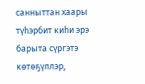санныттан хаары түһэрбит киһи эрэ барыта сүргэтэ көтөҕүллэр,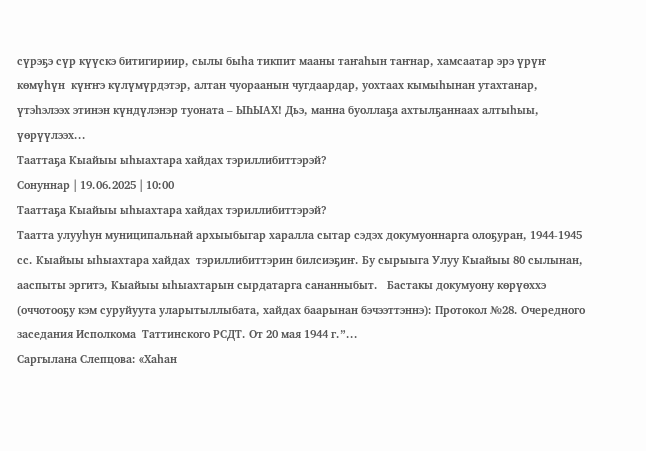сүрэҕэ сүр күүскэ битигириир, сылы быһа тикпит мааны таҥаһын таҥнар, хамсаатар эрэ үрүҥ көмүһүн  күҥҥэ күлүмүрдэтэр, алтан чуораанын чугдаардар, уохтаах кымыһынан утахтанар, үтэһэлээх этинэн күндүлэнэр туоната – ЫҺЫАХ! Дьэ, манна буоллаҕа ахтылҕаннаах алтыһыы, үөрүүлээх...
Тааттаҕа Кыайыы ыһыахтара хайдах тэриллибиттэрэй?
Сонуннар | 19.06.2025 | 10:00
Тааттаҕа Кыайыы ыһыахтара хайдах тэриллибиттэрэй?
Таатта улууһун муниципальнай архыыбыгар харалла сытар сэдэх докумуоннарга олоҕуран, 1944-1945 сс. Кыайыы ыһыахтара хайдах  тэриллибиттэрин билсиэҕиҥ. Бу сырыыга Улуу Кыайыы 80 сылынан, ааспыты эргитэ, Кыайыы ыһыахтарын сырдатарга сананныбыт.   Бастакы докумуону көрүөххэ (оччотооҕу кэм суруйуута уларытыллыбата, хайдах баарынан бэчээттэннэ): Протокол №28. Очередного заседания Исполкома  Таттинского РСДТ. От 20 мая 1944 г.”...
Саргылана Слепцова: «Хаһан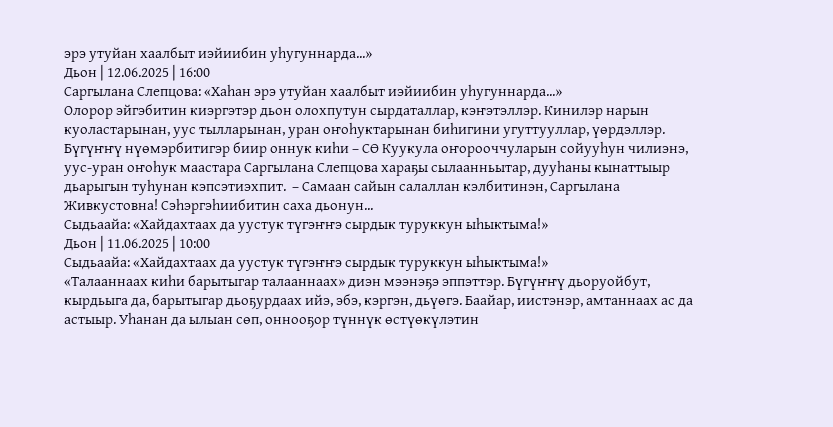эрэ утуйан хаалбыт иэйиибин уһугуннарда...»
Дьон | 12.06.2025 | 16:00
Саргылана Слепцова: «Хаһан эрэ утуйан хаалбыт иэйиибин уһугуннарда...»
Олорор эйгэбитин киэргэтэр дьон олохпутун сырдаталлар, кэҥэтэллэр. Кинилэр нарын куоластарынан, уус тылларынан, уран оҥоһуктарынан биһигини угуттууллар, үөрдэллэр. Бүгүҥҥү нүөмэрбитигэр биир оннук киһи – СӨ Куукула оҥорооччуларын сойууһун чилиэнэ, уус-уран оҥоһук маастара Саргылана Слепцова хараҕы сылаанньытар, дууһаны кынаттыыр дьарыгын туһунан кэпсэтиэхпит.  – Самаан сайын салаллан кэлбитинэн, Саргылана Живкустовна! Сэһэргэһиибитин саха дьонун...
Сыдьаайа: «Хайдахтаах да уустук түгэҥҥэ сырдык туруккун ыһыктыма!»
Дьон | 11.06.2025 | 10:00
Сыдьаайа: «Хайдахтаах да уустук түгэҥҥэ сырдык туруккун ыһыктыма!»
«Талааннаах киһи барытыгар талааннаах» диэн мээнэҕэ эппэттэр. Бүгүҥҥү дьоруойбут, кырдьыга да, барытыгар дьоҕурдаах ийэ, эбэ, кэргэн, дьүөгэ. Баайар, иистэнэр, амтаннаах ас да астыыр. Уһанан да ылыан сөп, оннооҕор түннүк өстүөкүлэтин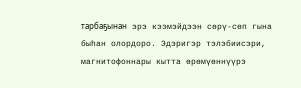тарбаҕынан эрэ кээмэйдээн сөрү-сөп гына быһан олордоро. Эдэригэр тэлэбиисэри, магнитофоннары кытта өрөмүөннүүрэ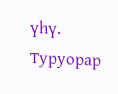үһү. Туруорар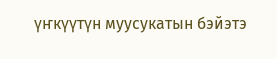үҥкүүтүн муусукатын бэйэтэ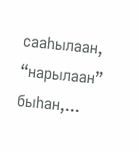сааһылаан, “нарылаан” быһан,...